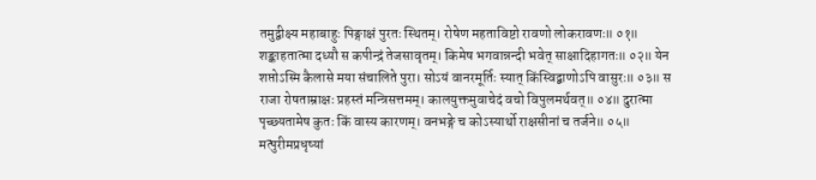तमुद्वीक्ष्य महाबाहुः पिङ्गाक्षं पुरतः स्थितम्। रोषेण महताविष्टो रावणो लोकरावणः॥ ०१॥ शङ्काहतात्मा दध्यौ स कपीन्द्रं तेजसावृतम्। किमेष भगवान्नन्दी भवेत् साक्षादिहागतः॥ ०२॥ येन शप्तोऽस्मि कैलासे मया संचालिते पुरा। सोऽयं वानरमूर्तिः स्यात् किंस्विद्बाणोऽपि वासुरः॥ ०३॥ स राजा रोषताम्राक्षः प्रहस्तं मन्त्रिसत्तमम्। कालयुक्तमुवाचेदं वचो विपुलमर्थवत्॥ ०४॥ दुरात्मा पृच्छ्यतामेष कुतः किं वास्य कारणम्। वनभङ्गे च कोऽस्यार्थो राक्षसीनां च तर्जने॥ ०५॥ मत्पुरीमप्रधृष्यां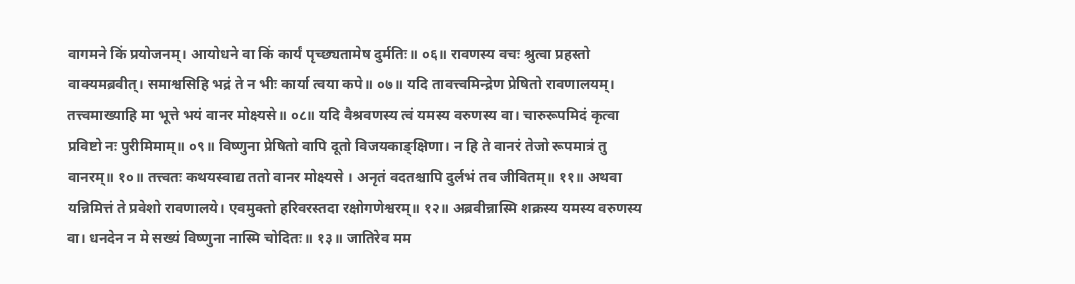वागमने किं प्रयोजनम्। आयोधने वा किं कार्यं पृच्छ्यतामेष दुर्मतिः॥ ०६॥ रावणस्य वचः श्रुत्वा प्रहस्तो वाक्यमब्रवीत्। समाश्वसिहि भद्रं ते न भीः कार्या त्वया कपे॥ ०७॥ यदि तावत्त्वमिन्द्रेण प्रेषितो रावणालयम्। तत्त्वमाख्याहि मा भूत्ते भयं वानर मोक्ष्यसे॥ ०८॥ यदि वैश्रवणस्य त्वं यमस्य वरुणस्य वा। चारुरूपमिदं कृत्वा प्रविष्टो नः पुरीमिमाम्॥ ०९॥ विष्णुना प्रेषितो वापि दूतो विजयकाङ्क्षिणा। न हि ते वानरं तेजो रूपमात्रं तु वानरम्॥ १०॥ तत्त्वतः कथयस्वाद्य ततो वानर मोक्ष्यसे । अनृतं वदतश्चापि दुर्लभं तव जीवितम्॥ ११॥ अथवा यन्निमित्तं ते प्रवेशो रावणालये। एवमुक्तो हरिवरस्तदा रक्षोगणेश्वरम्॥ १२॥ अब्रवीन्नास्मि शक्रस्य यमस्य वरुणस्य वा। धनदेन न मे सख्यं विष्णुना नास्मि चोदितः॥ १३॥ जातिरेव मम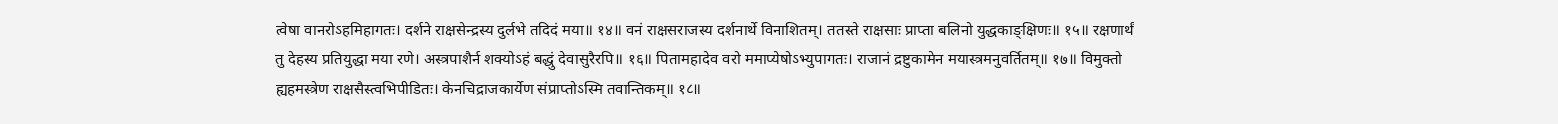त्वेषा वानरोऽहमिहागतः। दर्शने राक्षसेन्द्रस्य दुर्लभे तदिदं मया॥ १४॥ वनं राक्षसराजस्य दर्शनार्थे विनाशितम्। ततस्ते राक्षसाः प्राप्ता बलिनो युद्धकाङ्क्षिणः॥ १५॥ रक्षणार्थं तु देहस्य प्रतियुद्धा मया रणे। अस्त्रपाशैर्न शक्योऽहं बद्धुं देवासुरैरपि॥ १६॥ पितामहादेव वरो ममाप्येषोऽभ्युपागतः। राजानं द्रष्टुकामेन मयास्त्रमनुवर्तितम्॥ १७॥ विमुक्तो ह्यहमस्त्रेण राक्षसैस्त्वभिपीडितः। केनचिद्राजकार्येण संप्राप्तोऽस्मि तवान्तिकम्॥ १८॥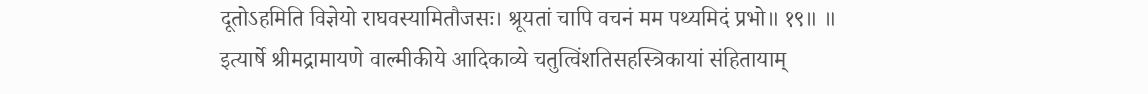दूतोऽहमिति विज्ञेयो राघवस्यामितौजसः। श्रूयतां चापि वचनं मम पथ्यमिदं प्रभो॥ १९॥ ॥ इत्यार्षे श्रीमद्रामायणे वाल्मीकीये आदिकाव्ये चतुत्विंशतिसहस्त्रिकायां संहितायाम्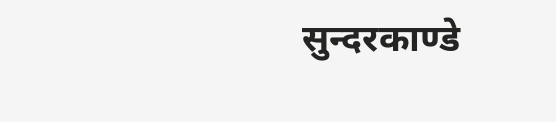सुन्दरकाण्डे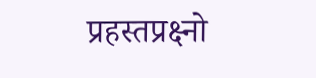प्रहस्तप्रक्ष्नो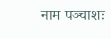नाम पञ्चाशः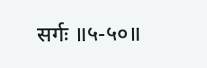सर्गः ॥५-५०॥